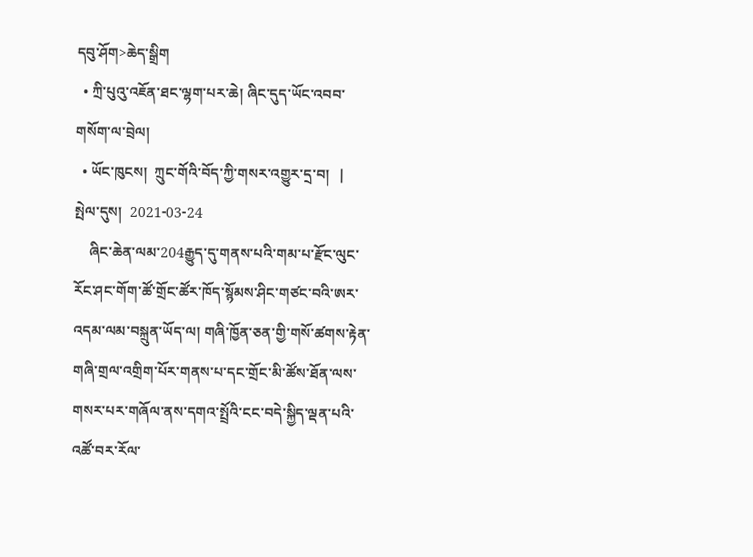དབུ་ཤོག>ཆེད་སྒྲིག
  • ཀྲི་པུའུ་འཇོན་ཐང་ལྷག་པར་ཆེ། ཞིང་དུད་ཡོང་འབབ་གསོག་ལ་བྲེལ།
  • ཡོང་ཁུངས།  ཀྲུང་གོའི་བོད་ཀྱི་གསར་འགྱུར་དྲ་བ།   |     སྤེལ་དུས།  2021-03-24
    ཞིང་ཆེན་ལམ་204རྒྱུད་དུ་གནས་པའི་གམ་པ་རྫོང་ལུང་རོང་ཤང་གོག་ཚོ་གྲོང་ཚོར་ཁོད་སྙོམས་ཤིང་གཙང་བའི་ཨར་འདམ་ལམ་བསྐྲུན་ཡོད་ལ། གཞི་ཁྱོན་ཅན་གྱི་གསོ་ཚགས་རྟེན་གཞི་གྲལ་འགྲིག་པོར་གནས་པ་དང་གྲོང་མི་ཚོས་ཐོན་ལས་གསར་པར་གཞོལ་ནས་དགའ་སྤྲོའི་ངང་བདེ་སྐྱིད་ལྡན་པའི་འཚོ་བར་རོལ་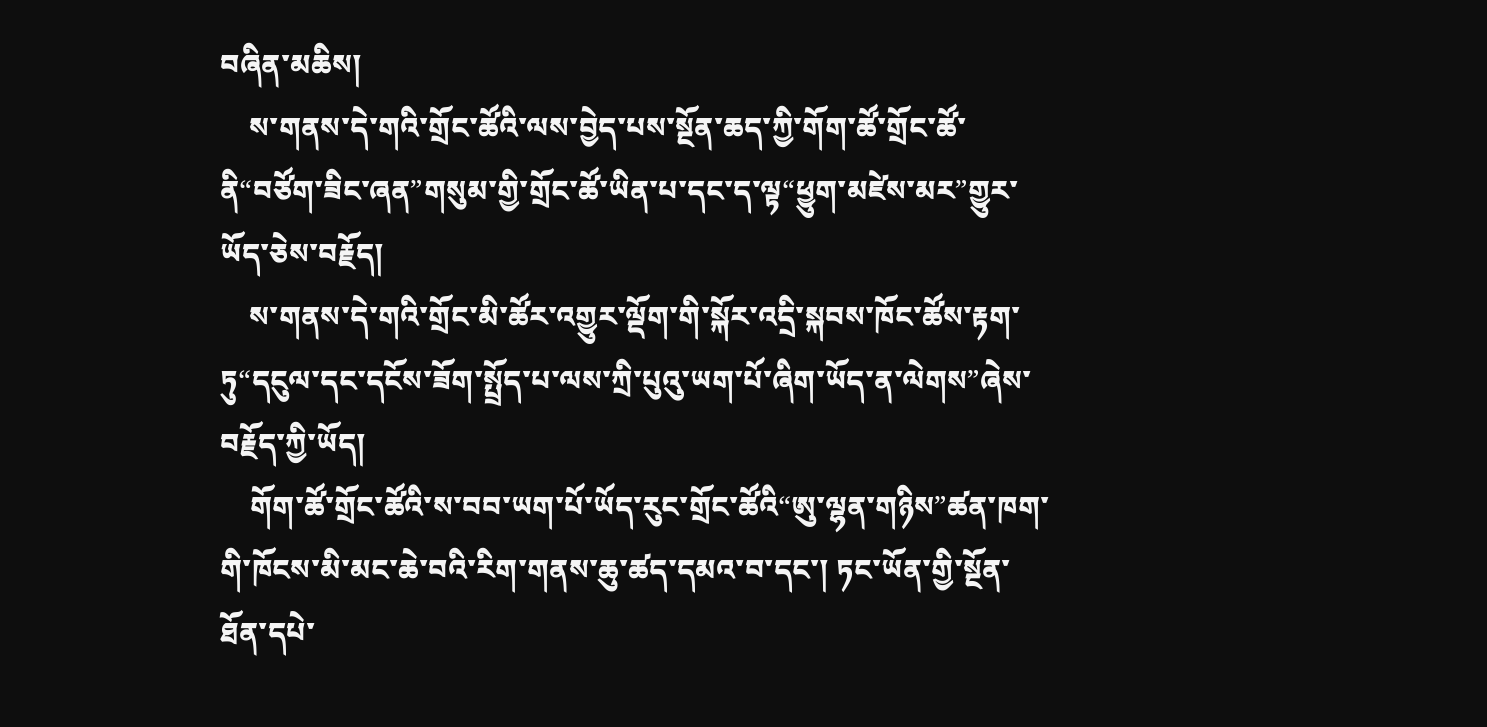བཞིན་མཆིས།
    ས་གནས་དེ་གའི་གྲོང་ཚོའི་ལས་བྱེད་པས་སྔོན་ཆད་ཀྱི་གོག་ཚོ་གྲོང་ཚོ་ནི“བཙོག་ཟིང་ཞན”གསུམ་གྱི་གྲོང་ཚོ་ཡིན་པ་དང་ད་ལྟ“ཕྱུག་མཛེས་མར”གྱུར་ཡོད་ཅེས་བརྗོད།
    ས་གནས་དེ་གའི་གྲོང་མི་ཚོར་འགྱུར་ལྡོག་གི་སྐོར་འདྲི་སྐབས་ཁོང་ཚོས་རྟག་ཏུ“དངུལ་དང་དངོས་ཟོག་སྤྲོད་པ་ལས་ཀྲི་པུའུ་ཡག་པོ་ཞིག་ཡོད་ན་ལེགས”ཞེས་བརྗོད་ཀྱི་ཡོད།
    གོག་ཚོ་གྲོང་ཚོའི་ས་བབ་ཡག་པོ་ཡོད་རུང་གྲོང་ཚོའི“ཨུ་ལྷན་གཉིས”ཚན་ཁག་གི་ཁོངས་མི་མང་ཆེ་བའི་རིག་གནས་ཆུ་ཚད་དམའ་བ་དང་། ཏང་ཡོན་གྱི་སྔོན་ཐོན་དཔེ་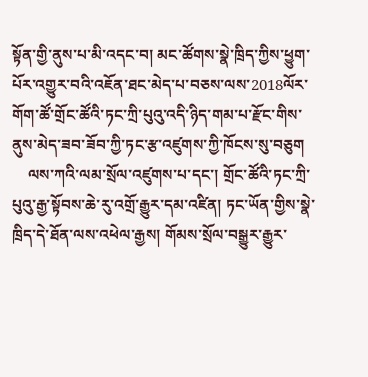སྟོན་གྱི་ནུས་པ་མི་འདང་བ། མང་ཚོགས་སྣེ་ཁྲིད་ཀྱིས་ཕྱུག་པོར་འགྱུར་བའི་འཇོན་ཐང་མེད་པ་བཅས་ལས་2018ལོར་གོག་ཚོ་གྲོང་ཚོའི་ཏང་ཀྲི་པུའུ་འདི་ཉིད་གམ་པ་རྫོང་གིས་ནུས་མེད་ཟབ་ཟོབ་ཀྱི་ཏང་རྩ་འཛུགས་ཀྱི་ཁོངས་སུ་བཅུག
    ལས་ཀའི་ལམ་སྲོལ་འཛུགས་པ་དང་། གྲོང་ཚོའི་ཏང་ཀྲི་པུའུ་རྒྱ་སྟོབས་ཆེ་རུ་འགྲོ་རྒྱུར་དམ་འཛིན། ཏང་ཡོན་གྱིས་སྣེ་ཁྲིད་དེ་ཐོན་ལས་འཕེལ་རྒྱས། གོམས་སྲོལ་བསྒྱུར་རྒྱུར་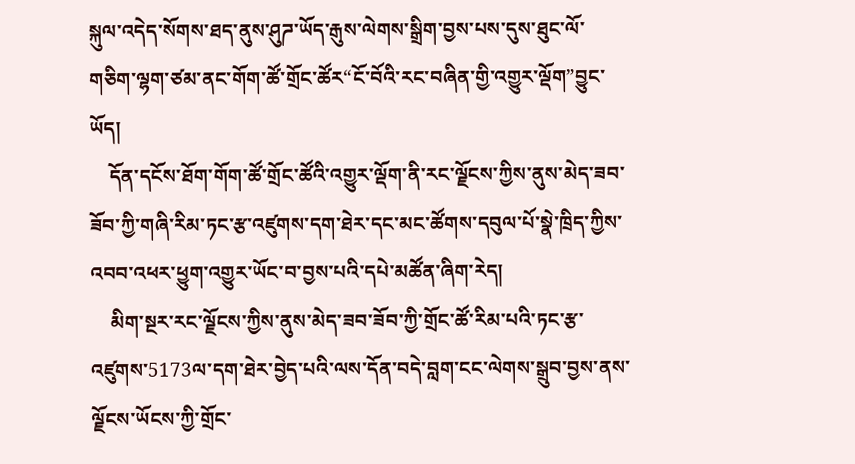སྐུལ་འདེད་སོགས་ཐད་ནུས་ཤུཌ་ཡོད་རྒུས་ལེགས་སྒྲིག་བྱས་པས་དུས་ཐུང་ལོ་གཅིག་ལྷག་ཙམ་ནང་གོག་ཚོ་གྲོང་ཚོར“ངོ་བོའི་རང་བཞིན་གྱི་འགྱུར་ལྡོག”བྱུང་ཡོད།
    དོན་དངོས་ཐོག་གོག་ཚོ་གྲོང་ཚོའི་འགྱུར་ལྡོག་ནི་རང་ལྗོངས་ཀྱིས་ནུས་མེད་ཟབ་ཟོབ་ཀྱི་གཞི་རིམ་ཏང་རྩ་འཛུགས་དག་ཐེར་དང་མང་ཚོགས་དབུལ་པོ་སྣེ་ཁྲིད་ཀྱིས་འབབ་འཕར་ཕྱུག་འགྱུར་ཡོང་བ་བྱས་པའི་དཔེ་མཚོན་ཞིག་རེད།
    མིག་སྔར་རང་ལྗོངས་ཀྱིས་ནུས་མེད་ཟབ་ཟོབ་ཀྱི་གྲོང་ཚོ་རིམ་པའི་ཏང་རྩ་འཛུགས་5173ལ་དག་ཐེར་བྱེད་པའི་ལས་དོན་བདེ་བླག་ངང་ལེགས་སྒྲུབ་བྱས་ནས་ལྗོངས་ཡོངས་ཀྱི་གྲོང་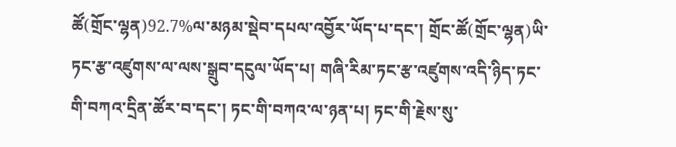ཚོ(གྲོང་ལྷན)92.7%ལ་མཉམ་སྡེབ་དཔལ་འབྱོར་ཡོད་པ་དང་། གྲོང་ཚོ(གྲོང་ལྷན)ཡི་ཏང་རྩ་འཛུགས་ལ་ལས་སྒྲུབ་དངུལ་ཡོད་པ། གཞི་རིམ་ཏང་རྩ་འཛུགས་འདི་ཉིད་ཏང་གི་བཀའ་དྲིན་ཚོར་བ་དང་། ཏང་གི་བཀའ་ལ་ཉན་པ། ཏང་གི་རྗེས་སུ་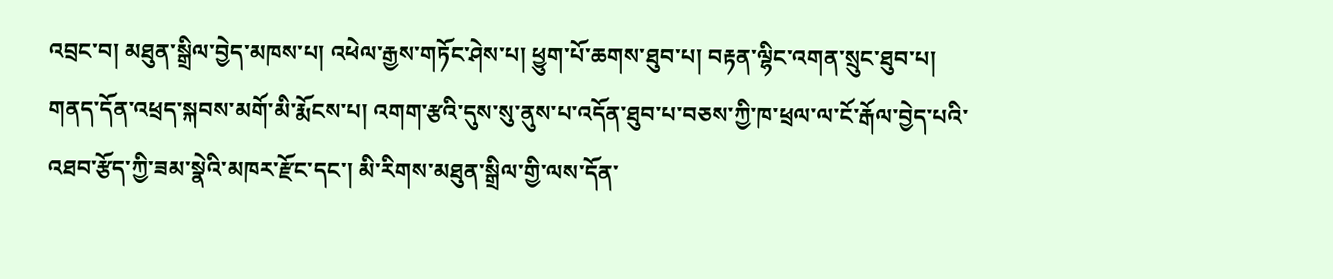འབྲང་བ། མཐུན་སྒྲིལ་བྱེད་མཁས་པ། འཕེལ་རྒྱས་གཏོང་ཤེས་པ། ཕྱུག་པོ་ཆགས་ཐུབ་པ། བརྟན་ལྷིང་འགན་སྲུང་ཐུབ་པ། གནད་དོན་འཕྲད་སྐབས་མགོ་མི་རྨོངས་པ། འགག་རྩའི་དུས་སུ་ནུས་པ་འདོན་ཐུབ་པ་བཅས་ཀྱི་ཁ་ཕྲལ་ལ་ངོ་རྒོལ་བྱེད་པའི་འཐབ་རྩོད་ཀྱི་ཟམ་སྣེའི་མཁར་རྫོང་དང་། མི་རིགས་མཐུན་སྒྲིལ་གྱི་ལས་དོན་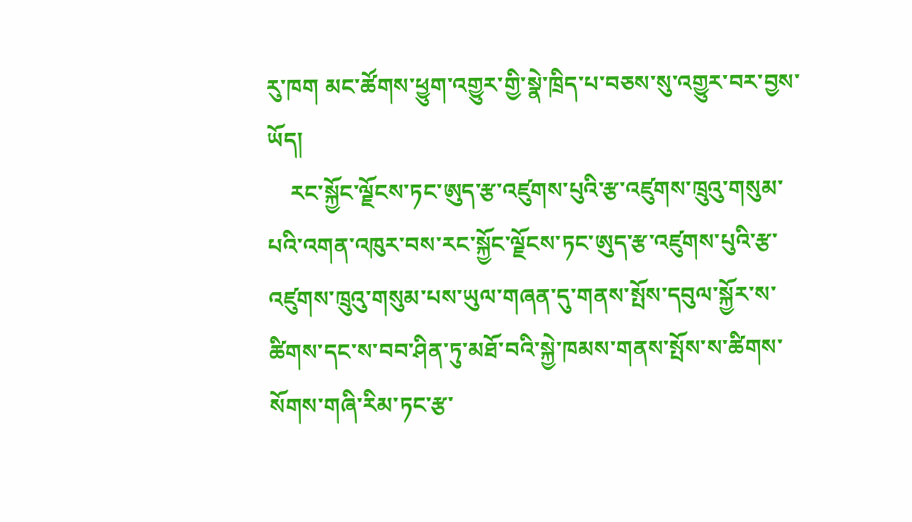རུ་ཁག མང་ཚོགས་ཕྱུག་འགྱུར་གྱི་སྣེ་ཁྲིད་པ་བཅས་སུ་འགྱུར་བར་བྱས་ཡོད།
    རང་སྐྱོང་ལྗོངས་ཏང་ཨུད་རྩ་འཛུགས་པུའི་རྩ་འཛུགས་ཁྲུའུ་གསུམ་པའི་འགན་འཁུར་བས་རང་སྐྱོང་ལྗོངས་ཏང་ཨུད་རྩ་འཛུགས་པུའི་རྩ་འཛུགས་ཁྲུའུ་གསུམ་པས་ཡུལ་གཞན་དུ་གནས་སྤོས་དབུལ་སྐྱོར་ས་ཚིགས་དང་ས་བབ་ཤིན་ཏུ་མཐོ་བའི་སྐྱེ་ཁམས་གནས་སྤོས་ས་ཚིགས་སོགས་གཞི་རིམ་ཏང་རྩ་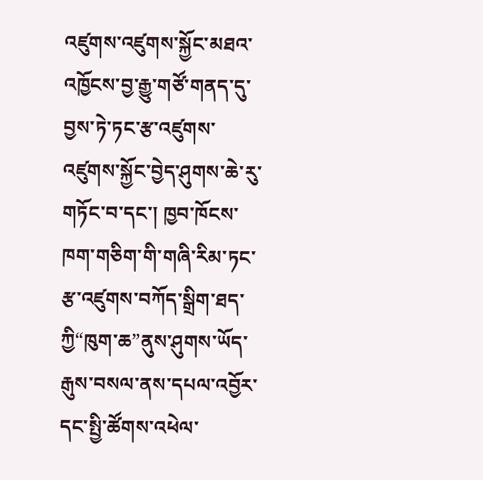འཛུགས་འཛུགས་སྐྱོང་མཐའ་འཁྱོངས་བྱ་རྒྱུ་གཙོ་གནད་དུ་བྱས་ཏེ་ཏང་རྩ་འཛུགས་འཛུགས་སྐྱོང་བྱེད་ཤུགས་ཆེ་རུ་གཏོང་བ་དང་། ཁྱབ་ཁོངས་ཁག་གཅིག་གི་གཞི་རིམ་ཏང་རྩ་འཛུགས་བཀོད་སྒྲིག་ཐད་ཀྱི“ཁུག་ཆ”ནུས་ཤུགས་ཡོད་རྒུས་བསལ་ནས་དཔལ་འབྱོར་དང་སྤྱི་ཚོགས་འཕེལ་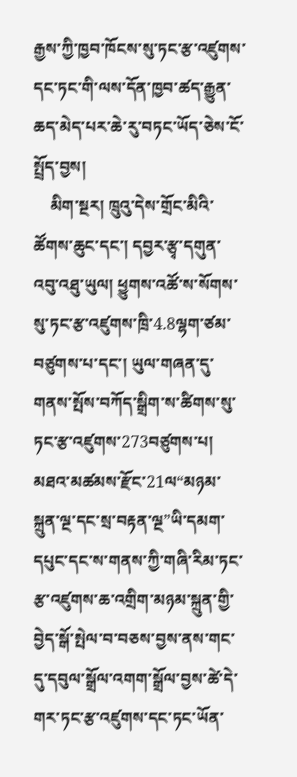རྒྱས་ཀྱི་ཁྱབ་ཁོངས་སུ་ཏང་རྩ་འཛུགས་དང་ཏང་གི་ལས་དོན་ཁྱབ་ཚད་རྒྱུན་ཆད་མེད་པར་ཆེ་རུ་བཏང་ཡོད་ཅེས་ངོ་སྤྲོད་བྱས།
    མིག་སྔར། ཁྲུའུ་དེས་གྲོང་མིའི་ཚོགས་ཆུང་དང་། དབྱར་རྩྭ་དགུན་འབུ་འཐུ་ཡུལ། ཕྱུགས་འཚོ་ས་སོགས་སུ་ཏང་རྩ་འཛུགས་ཁྲི་4.8ལྷག་ཙམ་བཙུགས་པ་དང་། ཡུལ་གཞན་དུ་གནས་སྤོས་བཀོད་སྒྲིག་ས་ཚིགས་སུ་ཏང་རྩ་འཛུགས་273བཙུགས་པ། མཐའ་མཚམས་རྫོང་21ལ“མཉམ་སྐྲུན་ལྔ་དང་སྲ་བརྟན་ལྔ”ཡི་དམག་དཔུང་དང་ས་གནས་ཀྱི་གཞི་རིམ་ཏང་རྩ་འཛུགས་ཆ་འགྲིག་མཉམ་སྐྲུན་གྱི་བྱེད་སྒོ་སྤེལ་བ་བཅས་བྱས་ནས་གང་དུ་དབུལ་སྒྲོལ་འགག་སྒྲོལ་བྱས་ཚེ་དེ་གར་ཏང་རྩ་འཛུགས་དང་ཏང་ཡོན་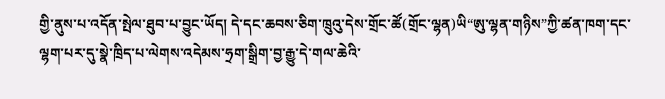གྱི་ནུས་པ་འདོན་སྤེལ་ཐུབ་པ་བྱུང་ཡོད། དེ་དང་ཆབས་ཅིག་ཁྲུའུ་དེས་གྲོང་ཚོ(གྲོང་ལྷན)ཡི“ཨུ་ལྷན་གཉིས”ཀྱི་ཚན་ཁག་དང་ལྷག་པར་དུ་སྣེ་ཁྲིད་པ་ལེགས་འདེམས་ཧྲག་སྒྲིག་བྱ་རྒྱུ་དེ་གལ་ཆེའི་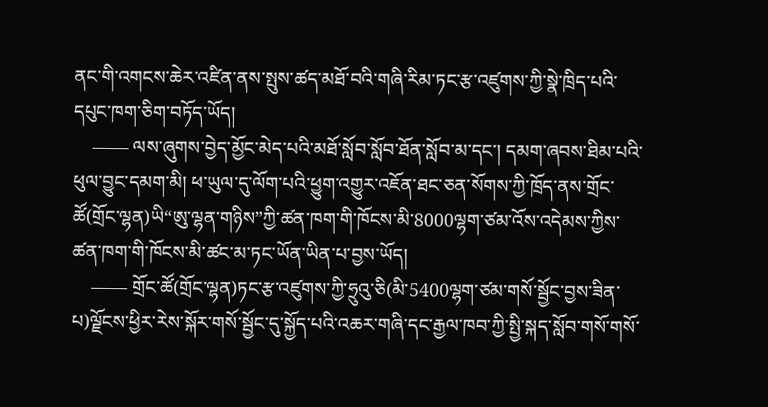ནང་གི་འགངས་ཆེར་འཛིན་ནས་སྤུས་ཚད་མཐོ་བའི་གཞི་རིམ་ཏང་རྩ་འཛུགས་ཀྱི་སྣེ་ཁྲིད་པའི་དཔུང་ཁག་ཅིག་བཏོད་ཡོད།
    —— ལས་ཞུགས་བྱེད་མྱོང་མེད་པའི་མཐོ་སློབ་སློབ་ཐོན་སློབ་མ་དང་། དམག་ཞབས་ཐིམ་པའི་ཕུལ་བྱུང་དམག་མི། ཕ་ཡུལ་དུ་ལོག་པའི་ཕྱུག་འགྱུར་འཇོན་ཐང་ཅན་སོགས་ཀྱི་ཁྲོད་ནས་གྲོང་ཚོ(གྲོང་ལྷན)ཡི“ཨུ་ལྷན་གཉིས”ཀྱི་ཚན་ཁག་གི་ཁོངས་མི་8000ལྷག་ཙམ་འོས་འདེམས་ཀྱིས་ཚན་ཁག་གི་ཁོངས་མི་ཚང་མ་ཏང་ཡོན་ཡིན་པ་བྱས་ཡོད།
    —— གྲོང་ཚོ(གྲོང་ལྷན)ཏང་རྩ་འཛུགས་ཀྱི་ཧྲུའུ་ཅི(མི་5400ལྷག་ཙམ་གསོ་སྦྱོང་བྱས་ཟིན་པ)ལྗོངས་ཕྱིར་རེས་སྐོར་གསོ་སྦྱོང་དུ་སྐྱོད་པའི་འཆར་གཞི་དང་རྒྱལ་ཁབ་ཀྱི་སྤྱི་སྐད་སློབ་གསོ་གསོ་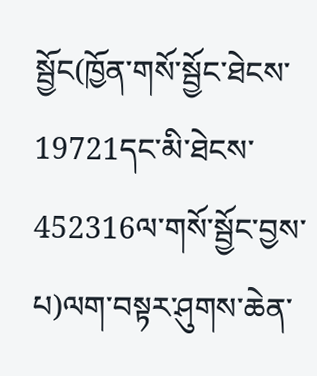སྦྱོང(ཁྱོན་གསོ་སྦྱོང་ཐེངས་19721དང་མི་ཐེངས་452316ལ་གསོ་སྦྱོང་བྱས་པ)ལག་བསྟར་ཤུགས་ཆེན་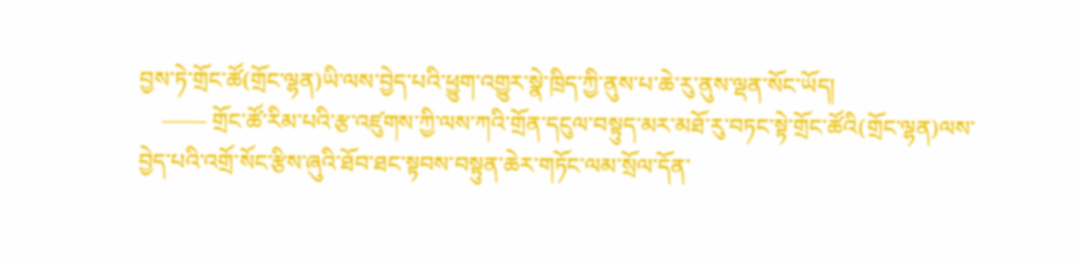བྱས་ཏེ་གྲོང་ཚོ(གྲོང་ལྷན)ཡི་ལས་བྱེད་པའི་ཕྱུག་འགྱུར་སྣེ་ཁྲིད་ཀྱི་ནུས་པ་ཆེ་རུ་ནུས་ལྡན་སོང་ཡོད།
    —— གྲོང་ཚོ་རིམ་པའི་རྩ་འཛུགས་ཀྱི་ལས་ཀའི་གྲོན་དངུལ་བསྟུད་མར་མཐོ་རུ་བཏང་སྟེ་གྲོང་ཚོའི(གྲོང་ལྷན)ལས་བྱེད་པའི་འགྲོ་སོང་རྩིས་ཞུའི་ཐོབ་ཐང་སྟབས་བསྟུན་ཆེར་གཏོང་ལམ་སྲོལ་དོན་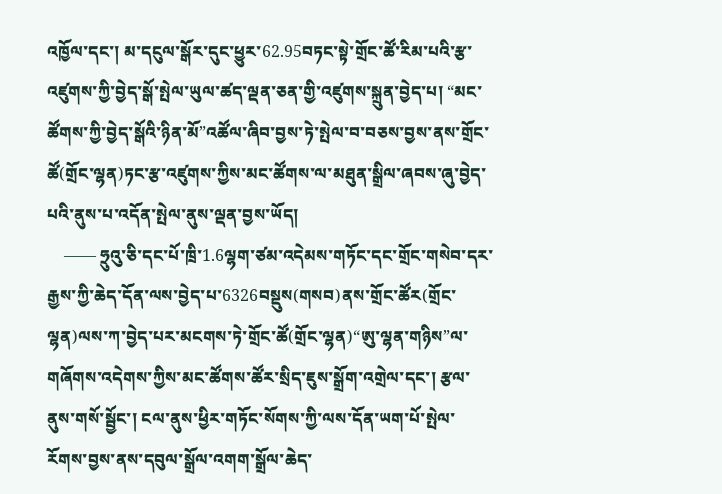འཁྱོལ་དང་། མ་དངུལ་སྒོར་དུང་ཕྱུར་62.95བཏང་སྟེ་གྲོང་ཚོ་རིམ་པའི་རྩ་འཛུགས་ཀྱི་བྱེད་སྒོ་སྤེལ་ཡུལ་ཚད་ལྡན་ཅན་གྱི་འཛུགས་སྐྲུན་བྱེད་པ། “མང་ཚོགས་ཀྱི་བྱེད་སྒོའི་ཉིན་མོ”འཚོལ་ཞིབ་བྱས་ཏེ་སྤེལ་བ་བཅས་བྱས་ནས་གྲོང་ཚོ(གྲོང་ལྷན)ཏང་རྩ་འཛུགས་ཀྱིས་མང་ཚོགས་ལ་མཐུན་སྒྲིལ་ཞབས་ཞུ་བྱེད་པའི་ནུས་པ་འདོན་སྤེལ་ནུས་ལྡན་བྱས་ཡོད།
    —— ཧྲུའུ་ཅི་དང་པོ་ཁྲི་1.6ལྷག་ཙམ་འདེམས་གཏོང་དང་གྲོང་གསེབ་དར་རྒྱས་ཀྱི་ཆེད་དོན་ལས་བྱེད་པ་6326བསྡུས(གསབ)ནས་གྲོང་ཚོར(གྲོང་ལྷན)ལས་ཀ་བྱེད་པར་མངགས་ཏེ་གྲོང་ཚོ(གྲོང་ལྷན)“ཨུ་ལྷན་གཉིས”ལ་གཞོགས་འདེགས་ཀྱིས་མང་ཚོགས་ཚོར་སྲིད་ཇུས་སྒྲོག་འགྲེལ་དང་། རྩལ་ནུས་གསོ་སྦྱོང་། ངལ་ནུས་ཕྱིར་གཏོང་སོགས་ཀྱི་ལས་དོན་ཡག་པོ་སྤེལ་རོགས་བྱས་ནས་དབུལ་སྒྲོལ་འགག་སྒྲོལ་ཆེད་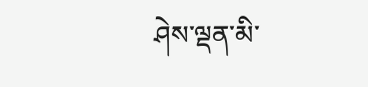ཤེས་ལྡན་མི་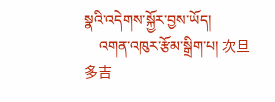སྣའི་འདེགས་སྐྱོར་བྱས་ཡོད།
    འགན་འཁུར་རྩོམ་སྒྲིག་པ། 次旦多吉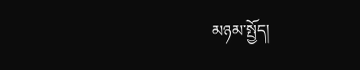མཉམ་སྤྱོད།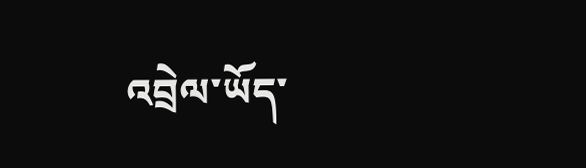འབྲེལ་ཡོད་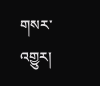གསར་འགྱུར།